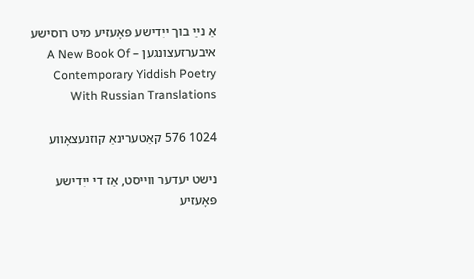אַ נײַ בוך ייִדישע פּאָעזיע מיט רוסישע איבערזעצונגען – A New Book Of Contemporary Yiddish Poetry With Russian Translations

1024 576 קאַטערינאַ קוזנעצאָווע

נישט יעדער ווייסט, אַז די ייִדישע פּאָעזיע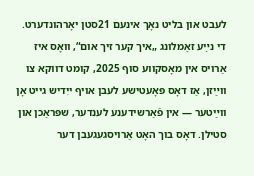לעבט און בליט נאָך אינעם 21סטן יאָרהונדערט. די נײַע זאַמלונג „איך קער זיך אום“, וואָס איז אַרויס אין מאָסקווע סוף 2025, קומט דווקא צו ווײַזן, אַז דאָס פּאָעטישע לעבן אויף ייִדיש גייט אָן ווײַטער — אין פֿאַרשידענע לענדער, שפּראַכן און סטילן. דאָס בוך האָט אַרויסגעגעבן דער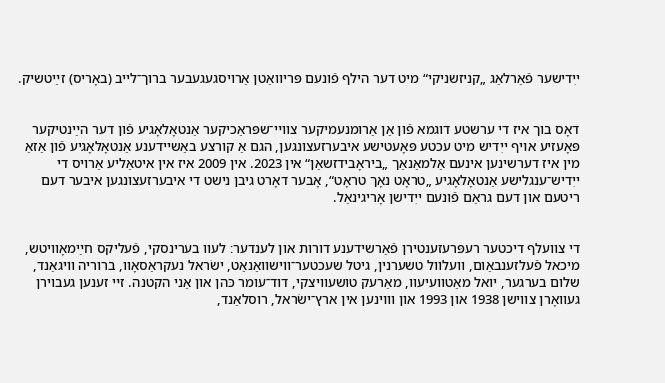ייִדישער פֿאַרלאַג „קניזשניקי“ מיט דער הילף פֿונעם פּריוואַטן אַרויסגעגעבער ברוך־לייב (באָריס) זײַטשיק.


דאָס בוך איז די ערשטע דוגמא פֿון אַן אַרומנעמיקער צווײ־שפּראַכיקער אַנטאָלאָגיע פֿון דער הײַנטיקער פּאָעזיע אױף ייִדיש מיט עכטע פּאָעטישע איבערזעצונגען, הגם אַ קורצע באַשיידענע אַנטאָלאָגיע פֿון אַזאַ מין איז דערשינען אינעם אַלמאַנאַך „ביראָבידזשאַן“ אין 2023. אין 2009 איז אין איטאַליע אַרויס די ייִדיש־ענגלישע אַנטאָלאָגיע „טראָט נאָך טראָט“, אָבער דאָרט גיבן נישט די איבערזעצונגען איבער דעם ריטעם און דעם גראַם פֿונעם ייִדישן אָריגינאַל.


די צוועלף דיכטער רעפּרעזענטירן פֿאַרשידענע דורות און לענדער׃ לעוו בערינסקי, פֿעליקס חײַמאָוויטש, מיכאל פֿעלזענבאַום, וועלוול טשערנין, גיטל שעכטער־ווישוואַנאַט, ישׂראל נעקראַסאָוו, ברוריה וויגאַנד, שלום בערגער, יואל מאַטוועיעוו, מאַרעק טושעוויצקי, דוד־עומר כּהן און אַני הקטנה. זײ זענען געבוירן געוואָרן צווישן 1938 און 1993 און ווױנען אין ארץ־ישׂראל, רוסלאַנד,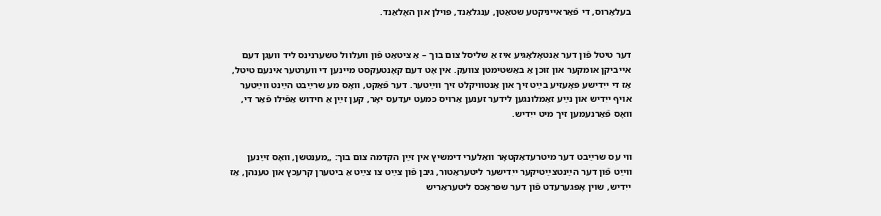בעלאַרוס, די פֿאַראײניקטע שטאַטן, ענגלאַנד, פּוילן און האָלאַנד.


דער טיטל פֿון דער אַנטאָלאָגיע איז אַ שליסל צום בוך – אַ ציטאַט פֿון וועלוול טשערנינס ליד וועגן דעם אײביקן אומקער און זוכן אַ באַשטימטן צוועק. אין אָט דעם קאָנטעקסט מײנען די ווערטער אינעם טיטל, אַז די ייִדישע פּאָעזיע בײַט זיך און אַנטוויקלט זיך ווײַטער. דער פֿאַקט, וואָס מע שרײַבט הײַנט ווײַטער אױף ייִדיש און נײַע זאַמלונגען לידער זענען אַרױס כּמעט יעדעס יאָר, קען זײַן אַ חידוש אַפֿילו פֿאַר די, וואָס פֿאַרנעמען זיך מיט ייִדיש.


ווי עס שרײַבט דער מיטרעדאַקטאָר וואַלערי דימשיץ אין זײַן הקדמה צום בוך׃ „מענטשן, וואָס זײַנען ווײַט פֿון דער הײַנטצײַטיקער ייִדישער ליטעראַטור, גיבן פֿון צײַט צו צײַט אַ ביטערן קרעכץ און טענהן, אַז ייִדיש, שױן אָפּגערעדט פֿון דער שפּראַכס ליטעראַריש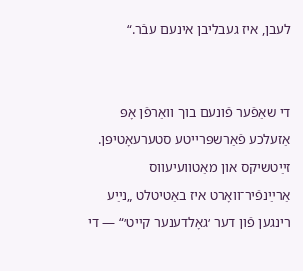לעבן, איז געבליבן אינעם עבֿר.“


די שאַפֿער פֿונעם בוך וואַרפֿן אָפּ אַזעלכע פֿאַרשפּרייטע סטערעאָטיפּן. זײַטשיקס און מאַטוועיעווס אַרײַנפֿיר־וואָרט איז באַטיטלט „נײַע רינגען פֿון דער ׳גאָלדענער קײט׳“ — די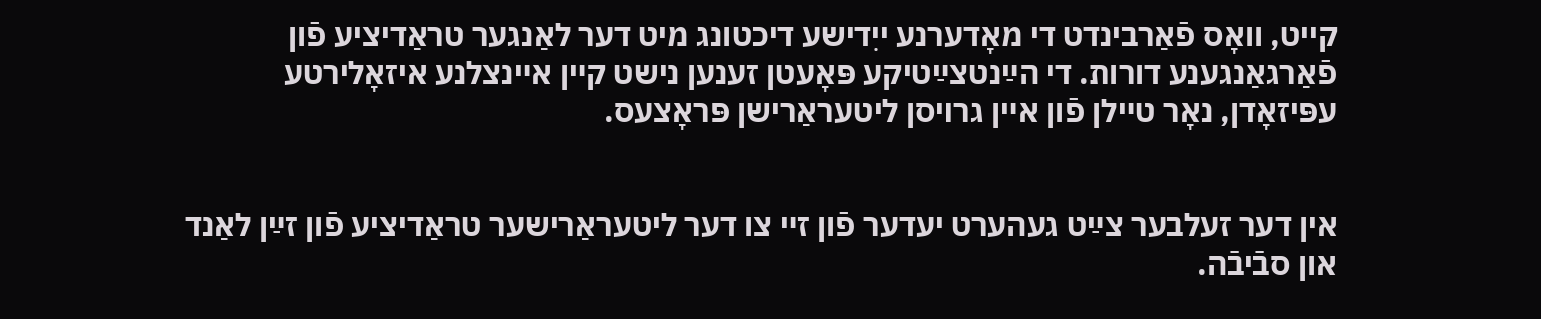קייט, וואָס פֿאַרבינדט די מאָדערנע ייִדישע דיכטונג מיט דער לאַנגער טראַדיציע פֿון פֿאַרגאַנגענע דורות. די הײַנטצײַטיקע פּאָעטן זענען נישט קײן אײנצלנע איזאָלירטע עפּיזאָדן, נאָר טײלן פֿון אײן גרױסן ליטעראַרישן פּראָצעס.


אין דער זעלבער צײַט געהערט יעדער פֿון זײ צו דער ליטעראַרישער טראַדיציע פֿון זײַן לאַנד און סבֿיבֿה.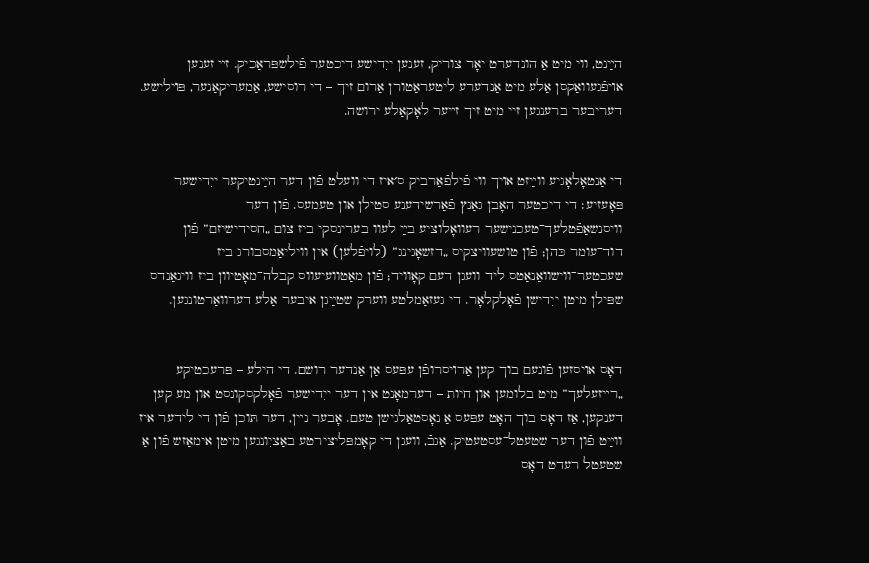הײַנט, ווי מיט אַ הונדערט יאָר צוריק, זענען ייִדישע דיכטער פֿילשפּראַכיק. זײ זענען אױפֿגעוואַקסן אַלע מיט אַנדערע ליטעראַטורן אַרום זיך – די רוסישע, אַמעריקאַנער, פּױלישע. דעריבער ברענגען זיי מיט זיך זײער לאָקאַלע ירושה.


די אַנטאָלאָגיע ווײַזט אױך ווי פֿילפֿאַרביק ס׳איז די וועלט פֿון דער הײַנטיקער ייִדישער פּאָעזיע׃ די דיכטער האָבן גאַנץ פֿאַרשידענע סטילן און טעמעס. פֿון דער וויסנשאַפֿטלעך־טעכנישער רעוואָלוציע בײַ לעוו בערינסקי ביז צום „חסידישיזם“ פֿון דוד־עומר כּהן; פֿון טושעוויצקיס „דזשאָגינג“ (לויפֿלען) אין וויליאַמסבורג ביז שעכטער־ווישוואַנאַטס ליד וועגן דעם קאָוויד; פֿון מאַטוועיעווס קבלה־מאָטיוון ביז וויגאַנדס שפּילן מיטן ייִדישן פֿאָלקלאָר. די געזאַמלטע ווערק שטײַגן איבער אַלע דערוואַרטונגען.


דאָס אױסזען פֿונעם בוך קען אַרױסרופֿן עפּעס אַן אַנדער רושם. די הילע – פּרעכטיקע „רײזעלעך“ מיט בלומען און חיות – דערמאָנט אין דער ייִדישער פֿאָלקסקונסט און מע קען דענקען, אַז דאָס בוך האָט עפּעס אַ נאָסטאַלגישן טעם. אָבער נײן, דער תּוכן פֿון די לידער איז ווײַט פֿון דער שטעטל־עסטעטיק. אַגבֿ, וועגן די קאָמפּליצירטע באַציִונגען מיטן אימאַזש פֿון אַ שטעטל רעדט דאָס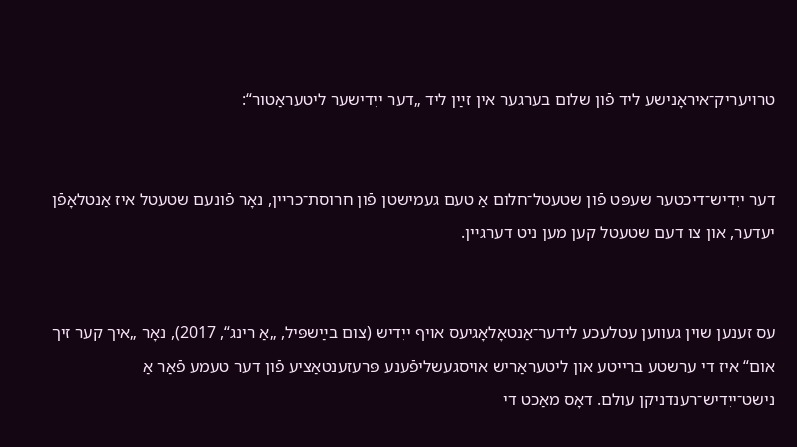טרױעריק־איראָנישע ליד פֿון שלום בערגער אין זײַן ליד „דער ייִדישער ליטעראַטור“:


דער ייִדיש־דיכטער שעפּט פֿון שטעטל־חלום אַ טעם געמישטן פֿון חרוסת־כרײן, נאָר פֿונעם שטעטל איז אַנטלאָפֿן יעדער, און צו דעם שטעטל קען מען ניט דערגײן.


עס זענען שוין געווען עטלעכע לידער־אַנטאָלאָגיעס אױף ייִדיש (צום בײַשפּיל, „אַ רינג“, 2017), נאָר „איך קער זיך אום“ איז די ערשטע ברייטע און ליטעראַריש אויסגעשליפֿענע פּרעזענטאַציע פֿון דער טעמע פֿאַר אַ נישט־ייִדיש־רענדניקן עולם. דאָס מאַכט די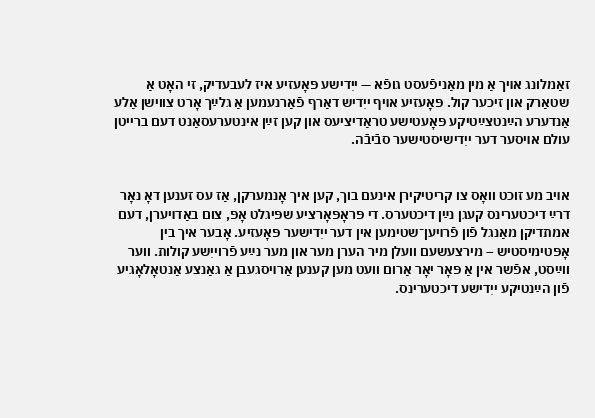זאַמלונג אױך אַ מין מאַניפֿעסט גופֿא — ייִדישע פּאָעזיע איז לעבעדיק, זי האָט אַ שטאַרק און זיכער קול. פּאָעזיע אױף ייִדיש דאַרף פֿאַרנעמען אַ גלײַך אָרט צווישן אַלע אַנדערע הײַנטצײַטיקע פּאָעטישע טראַדיציעס און קען זײַן אינטערעסאַנט דעם ברייטן עולם אױסער דער ייִדישיסטישער סבֿיבֿה.


אױב מע זוכט וואָס צו קריטיקירן אינעם בוך, קען איך אָנמערקן, אַז עס זענען דאָ נאָר דרײַ דיכטערינס קעגן נײַן דיכטערס. די פּראָפּאָרציע שפּיגלט אָפּ, צום באַדױערן, דעם אמתדיקן מאַנגל פֿון פֿרױען־שטימען אין דער ייִדישער פּאָעזיע. אָבער איך בין אָפּטימיסטיש – מירצעשעם וועלן מיר הערן מער און מער נײַע פֿרוייִשע קולות. ווער ווײַסט, אפֿשר אין אַ פּאָר יאָר אַרום וועט מען קענען אַרױסגעבן אַ גאַנצע אַנטאָלאָגיע פֿון הײַנטיקע ייִדישע דיכטערינס.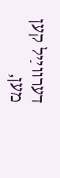דערווײַל קען מען,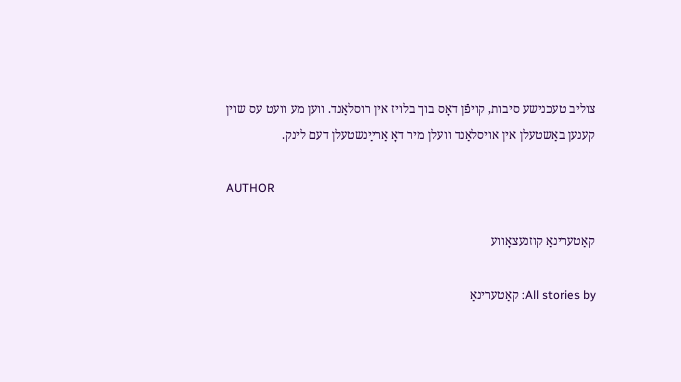צוליב טעכנישע סיבות, קויפֿן דאָס בוך בלויז אין רוסלאַנד. ווען מע וועט עס שוין קענען באַשטעלן אין אויסלאַנד וועלן מיר דאָ אַרײַנשטעלן דעם לינק.

AUTHOR

קאַטערינאַ קוזנעצאָווע

All stories by: קאַטערינאַ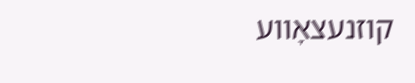קוזנעצאָווע